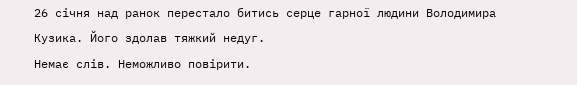26 січня над ранок перестало битись серце гарної людини Володимира Кузика. Його здолав тяжкий недуг.
Немає слів. Неможливо повірити.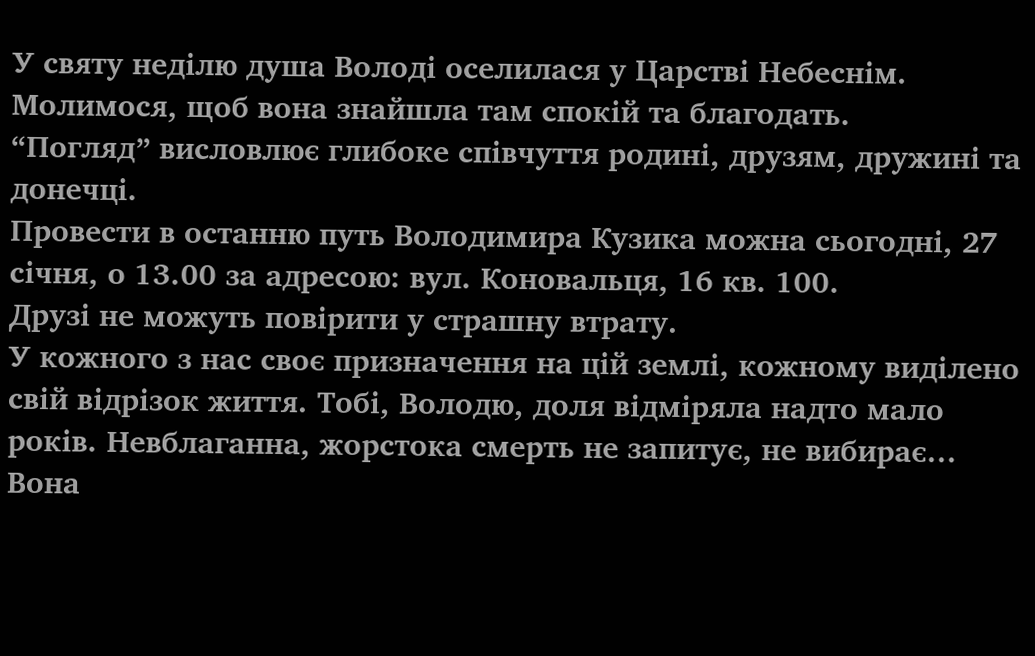У святу неділю душа Володі оселилася у Царстві Небеснім. Молимося, щоб вона знайшла там спокій та благодать.
“Погляд” висловлює глибоке співчуття родині, друзям, дружині та донечці.
Провести в останню путь Володимира Кузика можна сьогодні, 27 січня, о 13.00 за адресою: вул. Коновальця, 16 кв. 100.
Друзі не можуть повірити у страшну втрату.
У кожного з нас своє призначення на цій землі, кожному виділено свій відрізок життя. Тобі, Володю, доля відміряла надто мало років. Невблаганна, жорстока смерть не запитує, не вибирає… Вона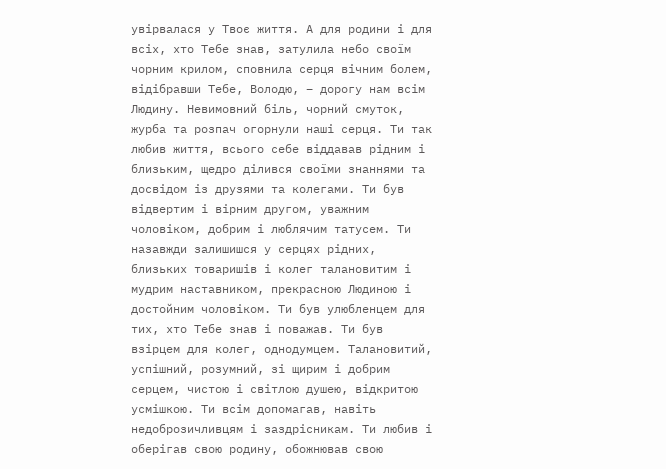увірвалася у Твоє життя. А для родини і для всіх, хто Тебе знав, затулила небо своїм чорним крилом, сповнила серця вічним болем, відібравши Тебе, Володю, – дорогу нам всім Людину. Невимовний біль, чорний смуток, журба та розпач огорнули наші серця. Ти так любив життя, всього себе віддавав рідним і близьким, щедро ділився своїми знаннями та досвідом із друзями та колегами. Ти був відвертим і вірним другом, уважним чоловіком, добрим і люблячим татусем. Ти назавжди залишишся у серцях рідних, близьких товаришів і колег талановитим і мудрим наставником, прекрасною Людиною і достойним чоловіком. Ти був улюбленцем для тих, хто Тебе знав і поважав. Ти був взірцем для колег, однодумцем. Талановитий, успішний, розумний, зі щирим і добрим серцем, чистою і світлою душею, відкритою усмішкою. Ти всім допомагав, навіть недоброзичливцям і заздрісникам. Ти любив і оберігав свою родину, обожнював свою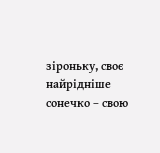зіроньку, своє найрідніше сонечко – свою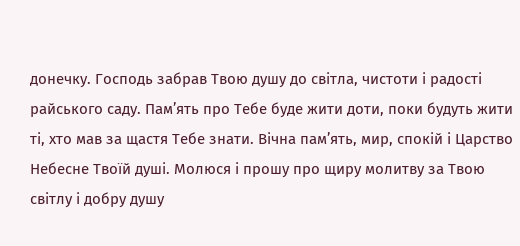донечку. Господь забрав Твою душу до світла, чистоти і радості райського саду. Пам’ять про Тебе буде жити доти, поки будуть жити ті, хто мав за щастя Тебе знати. Вічна пам’ять, мир, спокій і Царство Небесне Твоїй душі. Молюся і прошу про щиру молитву за Твою світлу і добру душу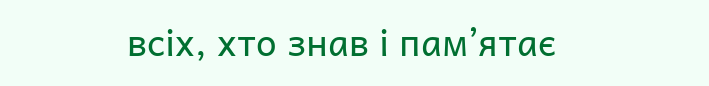всіх, хто знав і пам’ятає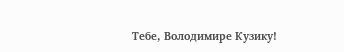Тебе, Володимире Кузику!